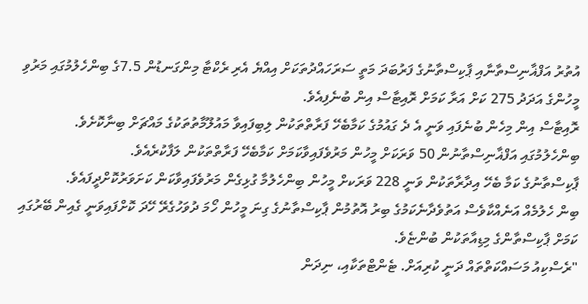އުތުރު އަފްޣާނިސްތާނާއި ޕާކިސްތާނުގެ ފަރުބަދަ މަތީ ސަރަހައްދުތަކަށް އިއްޔެ އެރި ރެކްޓާ މިންގަނޑުން 7.5ގެ ބިންހެލުމުގައި މަރުވި މީހުންގެ އަދަދު 275 ކަށް އަރާ ކަމަށް ރޮއިޓާސް އިން ބުނެފިއެވެ.
ރޮއިޓާސް އިން މިހެން ބުނެފައި ވަނީ އެ ދެ ގައުމުގެ ކަމާބެހޭ ފަރާތްތަކުން ލިބިފައިވާ މައުލޫމާތުތަކުގެ މައްޗަށް ބިނާކޮށެވެ.
ބިންހެލުމުގައި އަފްޣާނިސްތާނުން 50 ވަރަކަށް މީހުން މަރުވެފައިވާކަމަށް ކަމާބެހޭ ފަރާތްތަކުން ލަފާކުރެއެވެ.
ޕާކިސްތާނުގެ ކަމާ ބެހޭ އިދާރާތަކުން ވަނީ 228 ވަރަކށް މީހުން ބިންހެލުމާ ގުޅިގެން މަރުވެފައިވާކަން ކަށަވަރުކޮށްދީފައެވެ.
ބިން ހެލުމެއް އަނެއްކާވެސް އަތުވެދާނެކަމުގެ ބިރު އޮތުމުން ޕާކިސްތާނުގެ ގިނަ މީހުން ހޯމަ ދުވަހުގެރޭ ހޭދަ ކޮށްފައިވަނީ ގެއިން ބޭރުގައި ކަމަށް ޕާކިސްތާންގެ މިޑިއާތަކުން ބުންޏެވެ.
"ރެސްކިއު މަސައްކަތްތައް ދަނީ ކުރިއަށް. ޓެންޓްތަކާއި، ނިދަން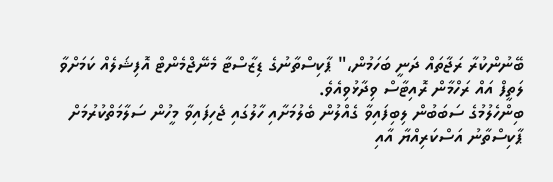ބޭނުންކުރާ ރަޖާތައް ދަނީ ބަހަމުން،" ޕާކިސްތާނުގެ ޑިޒާސްޓާ މެނޭޖްމެންޓް އޮފިޝަލެއް ކަމަށްވާ ލަތީފް އައް ރަހްމާން ރޮއިޓާސް ވިދާޅުވިއެވެ.
ބިންހެލުމުގެ ސަބަބުން ލިބިފައިވާ ގެއްލުން ބެލުމަށާއި ހާލުގައި ޖެހިފައިވާ މީހުން ސަލާމަތްކުރުމަށް ޕާކިސްތާނު އަސްކަރިއްޔާ އާއި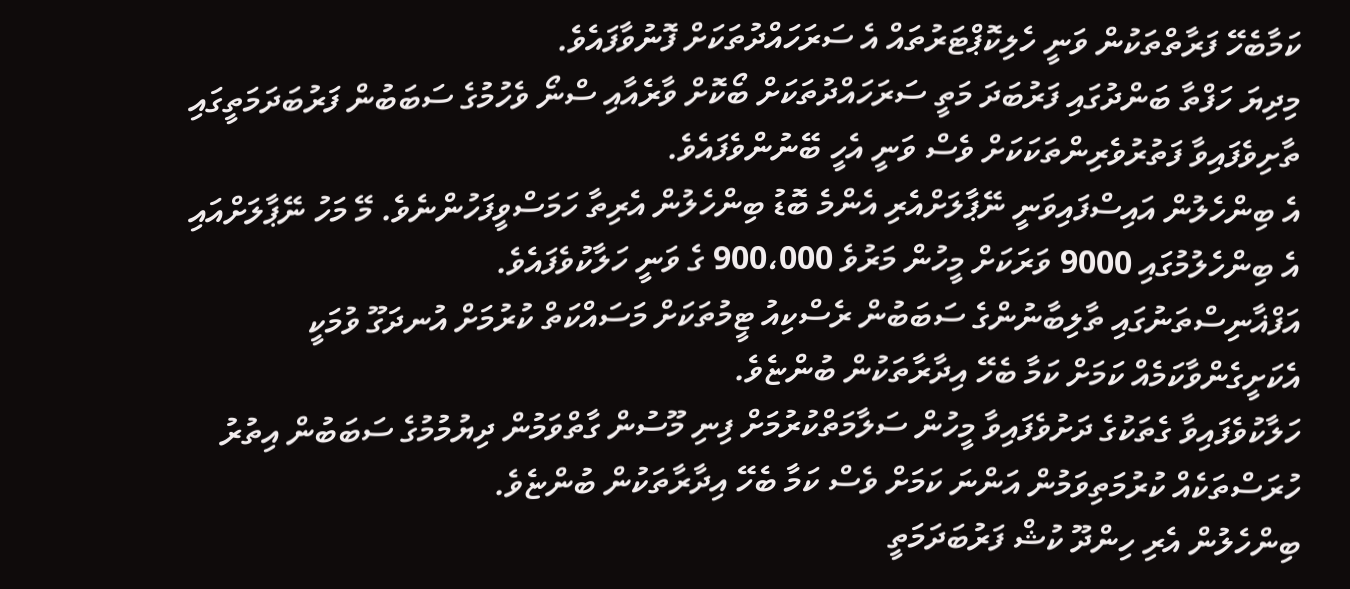ކަމާބެހޭ ފަރާތްތަކުން ވަނީ ހެލިކޮޕްޓަރުތައް އެ ސަރަހައްދުތަކަށް ފޮނުވާފައެވެ.
މިދިޔަ ހަފްތާ ބަންދުގައި ފަރުބަދަ މަތީ ސަރަހައްދުތަކަށް ބޯކޮށް ވާރެއާއި ސްނޯ ވެހުމުގެ ސަބަބުން ފަރުބަދަމަތީގައި ތާށިވެފައިވާ ފަތުރުވެރިންތަކަކަށް ވެސް ވަނީ އެހީ ބޭނުންވެފައެވެ.
އެ ބިންހެލުން އައިސްފައިވަނީ ނޭޕާލަށްއެރި އެންމެ ބޮޑު ބިންހެލުން އެރިތާ ހަމަސްވީފަހުންނެވެ. މޭ މަހު ނޭޕާލަށްއައި އެ ބިންހެލުމުގައި 9000 ވަރަކަށް މީހުން މަރުވެ 900،000 ގެ ވަނީ ހަލާކުވެފައެވެ.
އަފްޣާނިސްތަނުގައި ތާލިބާނުންގެ ސަބަބުން ރެސްކިއު ޓީމުތަކަށް މަސައްކަތް ކުރުމަށް އުނދަގޫ ވުމަކީ އެކަށީގެންވާކަމެއް ކަމަށް ކަމާ ބެހޭ އިދާރާތަކުން ބުންޏެވެ.
ހަލާކުވެފައިވާ ގެތަކުގެ ދަށުވެފައިވާ މީހުން ސަލާމަތްކުރުމަށް ފިނި މޫސުން ގާތްވަމުން ދިޔުމުމުގެ ސަބަބުން އިތުރު ހުރަސްތަކެއް ކުރުމަތިވަމުން އަންނަ ކަމަށް ވެސް ކަމާ ބެހޭ އިދާރާތަކުން ބުންޏެވެ.
ބިންހެލުން އެރި ހިންދޫ ކުޝް ފަރުބަދަމަތީ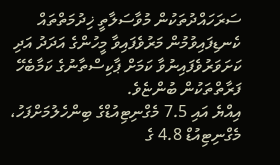ސަރަހައްދުތަކުން މުވާސަލާތީ ޚިދުމަތްތައް ކެނޑިފައިވުމުން މަރުވެފައިވާ މީހުންގެ އަދަދު އަދި ކަށަވަރުވެފައިނުވާ ކަމަށް ޕާކިސްތާނުގެ ކަމާބެހޭ ފަރާތްތަކުން ބުންޏެވެ.
އިއްޔެ އައި 7.5 މެގްނިޓިއުޑްގެ ބިންހެލުމަށްފަހު، މެގްނިޓިއުޑް 4.8 ގެ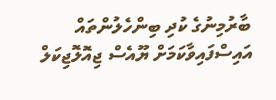ބާރުމިނުގެ ކުދި ބިންހެލުންތައް އައިސްފައިވާކަމަށް ޔޫއެސް ޖިއޮލޮޖިކަލް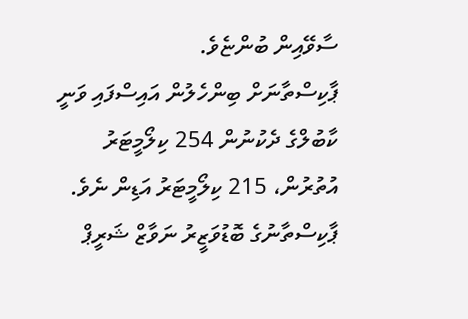ސާވޭއިން ބުންޏެވެ.
ޕާކިސްތާނަށް ބިންހެލުން އައިސްފައި ވަނީ ކާބުލްގެ ދެކުނުން 254 ކިލޯމީޓަރު އުތުރުން، 215 ކިލޯމީޓަރު އަޑިން ނެވެ.
ޕާކިސްތާނުގެ ބޮޑުވަޒީރު ނަވާޒް ޝަރީޕް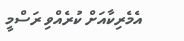އެމެރިކާއަށް ކުރެއްވި ރަސްމީ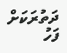ދަތުރަކަށް ފަހު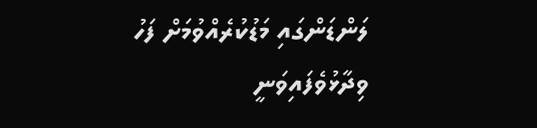ލަންޑަންގައި މަޑުކުރެއްވުމަށް ފަހު ވިދާޅުވެފައިވަނީ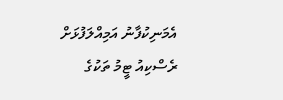އެމަނިކުފާނު އަމިއްލަފުޅަށް ރެސްކިއު ޓީމު ތަކުގެ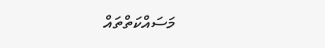މަސައްކަތްތައް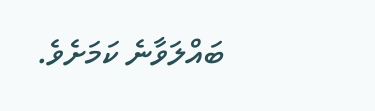ބައްލަވާނެ ކަމަށެވެ.